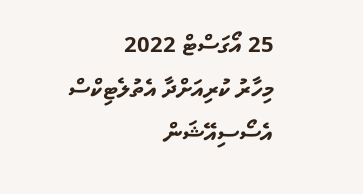25 އޯގަސްޓް 2022
މިހާރު ކުރިއަށްދާ އެތުލެޓިކްސް އެސޯސިއޭޝަން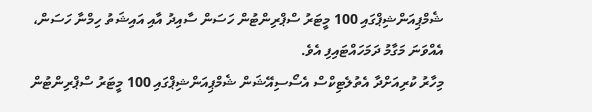ޝެމްޕިއަންޝިޕްގައި 100 މީޓަރު ސްޕްރިންޓުން ހަސަން ސާއިދު އާއި އައިޝަތު ހިމްނާ ހަސަން، އެއްވަނަ މަގާމު ދަމަހައްޓައިފި އެވެ.
މިހާރު ކުރިއަށްދާ އެތުލެޓިކްސް އެސޯސިއޭޝަން ޝެމްޕިއަންޝިޕްގައި 100 މީޓަރު ސްޕްރިންޓުން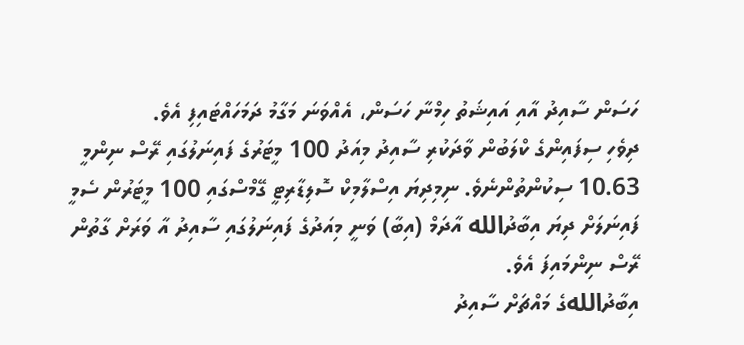ހަސަން ސާއިދު އާއި އައިޝަތު ހިމްނާ ހަސަން، އެއްވަނަ މަގާމު ދަމަހައްޓައިފި އެވެ.
ދިވެހި ސިފައިންގެ ކްލަބުން ވާދަކުރި ސާއިދު މިއަދު 100 މީޓަރުގެ ފައިނަލުގައި ރޭސް ނިންމީ 10.63 ސިކުންތުންނެވެ. ނިމިދިޔަ އިސްލާމިކް ސޮލިޑާރިޓީ ގޭމްސްގައި 100 މީޓަރުން ސެމީ ފައިނަލަށް ދިޔަ އިބާދުالله އާދަމް (އިބާ) ވަނީ މިއަދުގެ ފައިނަލުގައި ސާއިދު އާ ވަރަށް ގާތުން ރޭސް ނިންމައިފަ އެވެ.
އިބާދުاللهގެ މައްޗަށް ސާއިދު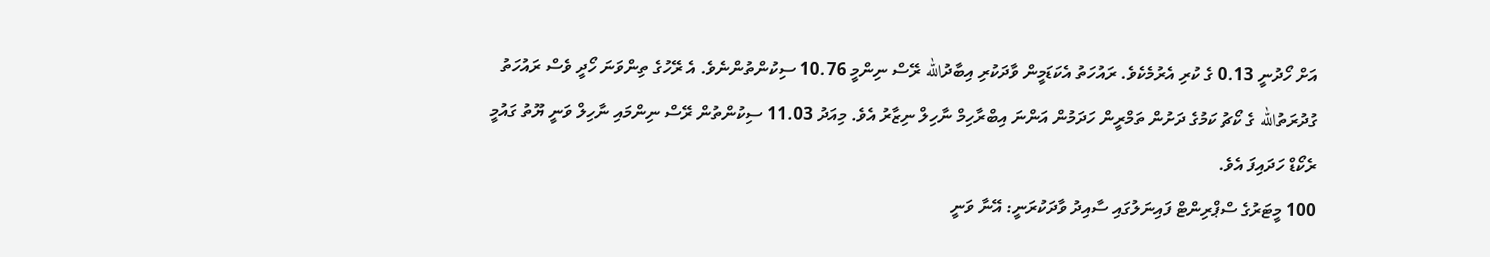އަށް ހޯދުނީ 0.13 ގެ ކުރި އެރުމެކެވެ. ރައުހަތު އެކަޑަމީން ވާދަކުރި އިބާދުالله ރޭސް ނިންމީ 10.76 ސިކުންތުންނެވެ. އެ ރޭހުގެ ތިންވަނަ ހޯދީ ވެސް ރައުހަތު ގުދުރަތުالله ގެ ކޯޗު ކަމުގެ ދަށުން ތަމްރީން ހަދަމުން އަންނަ އިބްރާހިމް ނާހިލް ނިޒާރު އެވެ. މިއަދު 11.03 ސިކުންތުން ރޭސް ނިންމައި ނާހިލް ވަނީ ޔޫތު ގައުމީ ރެކޯޑް ހަދައިފަ އެވެ.
100 މީޓަރުގެ ސްޕްރިންޓް ފައިނަލުގައި ސާއިދު ވާދަކުރަނީ: އޭނާ ވަނީ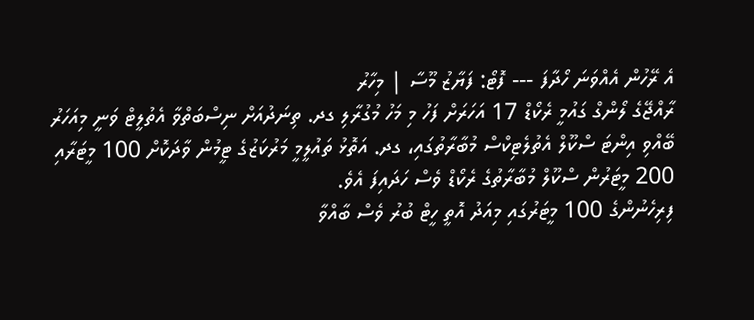އެ ރޭހުން އެއްވަނަ ހޯދާފަ --- ފޮޓޯ: ފަޔާޒު މޫސާ | މިހާރު
ރާއްޖޭގެ ލޯންގް ގައުމީ ރެކޯޑް 17 އަހަރަށް ފަހު މި މަހު މުގުރާލި ގދ. ތިނަދުއަށް ނިސްބަތްވާ އެތުލީޓް ވަނީ މިއަހަރު ބޭއްވި އިންޓަ ސްކޫލް އެތުލެޓިކްސް މުބާރާތުގައި، ގދ. އަތޮޅު ތައުލީމީ މަރުކަޒުގެ ޓީމުން ވާދަކޮށް 100 މީޓަރާއި 200 މީޓަރުން ސްކޫލް މުބާރާތުގެ ރެކޯޑް ވެސް ހަދައިފަ އެވެ.
ފިރިހެނުންގެ 100 މީޓަރުގައި މިއަދު އޮތީ ހީޓް ބުރު ވެސް ބާއްވާ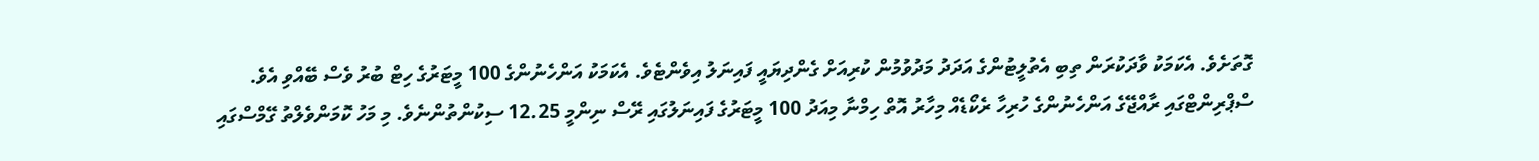ގޮތަށެވެ. އެކަމަކު ވާދަކުރަން ތިބި އެތުލީޓުންގެ އަދަދު މަދުވުމުން ކުރިއަށް ގެންދިޔައީ ފައިނަލު އިވެންޓެވެ. އެކަމަކު އަންހެނުންގެ 100 މީޓަރުގެ ހިޓް ބުރު ވެސް ބޭއްވި އެވެ.
ސްޕްރިންޓްގައި ރާއްޖޭގެ އަންހެނުންގެ ހުރިހާ ރެކޯޑެއް މިހާރު އޮތް ހިމްނާ މިއަދު 100 މީޓަރުގެ ފައިނަލުގައި ރޭސް ނިންމީ 12.25 ސިކުންތުންނެވެ. މި މަހު ކޮމަންވެލްތު ގޭމްސްގައި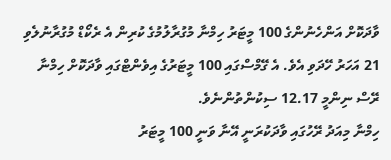ވާދަކޮށް އަންހެނުންގެ 100 މީޓަރު ހިމްނާ މުގުރާލުމުގެ ކުރިން އެ ރެކޯޑް މުގުރާނުލެވި 21 އަހަރު ހޭދަވި އެވެ. އެ ގޭމްސްގައި 100 މީޓަރުގެ އިވެންޓްގައި ވާދަކޮށް ހިމްނާ ރޭސް ނިންމީ 12.17 ސިކުންތުންނެވެ.
ހިމްނާ މިއަދު ރޭހުގައި ވާދަކުރަނީ އޭނާ ވަނީ 100 މީޓަރު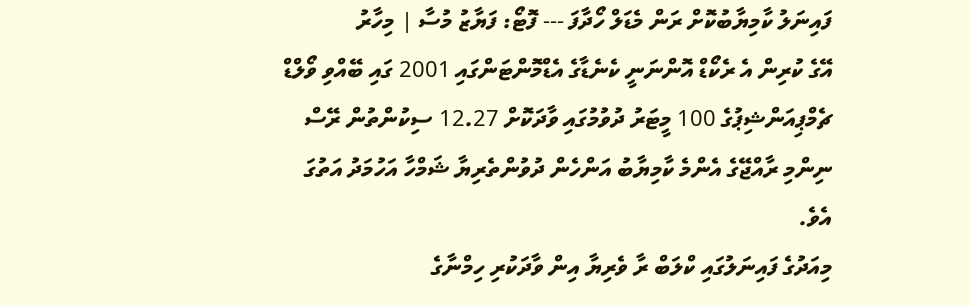ފައިނަލު ކާމިޔާބުކޮށް ރަން މެޑަލް ހޯދާފަ --- ފޮޓޯ: ފަޔާޒު މުސާ | މިހާރު
އޭގެ ކުރިން އެ ރެކޯޑް އޮންނަނީ ކެނެޑާގެ އެޑްމޮންޓަންގައި 2001 ގައި ބޭއްވި ވޯލްޑް ޗެމްޕިއަންޝިޕުގެ 100 މީޓަރު ދުވުމުގައި ވާދަކޮށް 12.27 ސިކުންތުން ރޭސް ނިންމި ރާއްޖޭގެ އެންމެ ކާމިޔާބު އަންހެން ދުވުންތެރިޔާ ޝަމްހާ އަހުމަދު އަތުގަ އެވެ.
މިއަދުގެ ފައިނަލުގައި ކްލަބް ރާ ވެރިޔާ އިން ވާދަކުރި ހިމްނާގެ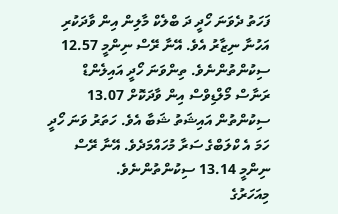ފަހަތު ދެވަނަ ހޯދީ ދަ ބްލެކް މާލިން އިން ވާދަކުރި އަހުނާ ނިޒާރު އެވެ. އޭނާ ރޭސް ނިންމީ 12.57 ސިކުންތުންނެވެ. ތިންވަނަ ހޯދީ އައިލެންޑް ރަނާސް މޯލްޑިވްސް އިން ވާދަކޮށް 13.07 ސިކުންތުން އައިޝަތު ޝަބާ އެވެ. ހަތަރު ވަނަ ހޯދީ ހަމަ އެ ކްލަބްގެ ސަރާ މުހައްމަދެވެ. އޭނާ ރޭސް ނިންމީ 13.14 ސިކުންތުންނެވެ.
މިއަހަރުގެ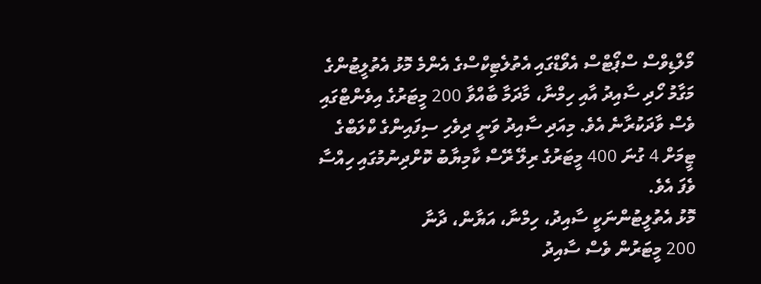މޯލްޑިވްސް ސްޕޯޓްސް އެވޯޑްގައި އެތުލެޓިކްސްގެ އެންމެ މޮޅު އެތުލީޓުންގެ މަގާމު ހޯދި ސާއިދު އާއި ހިމްނާ، މާދަމާ ބާއްވާ 200 މީޓަރުގެ އިވެންޓްގައި ވެސް ވާދަކުރާނެ އެވެ. މިއަދި ސާއިދު ވަނީ ދިވެހި ސިފައިންގެ ކްލަބްގެ ޓީމަށް 4 ގުނަ 400 މީޓަރުގެ ރިލޭ ރޭސް ކާމިޔާބު ކޮށްދިނުމުގައި ހިއްސާ ވެފަ އެވެ.
މޮޅު އެތުލީޓުންނަކީ ސާއިދު، ހިމްނާ، އަޔާން، ދާނާ
200 މީޓަރުން ވެސް ސާއިދު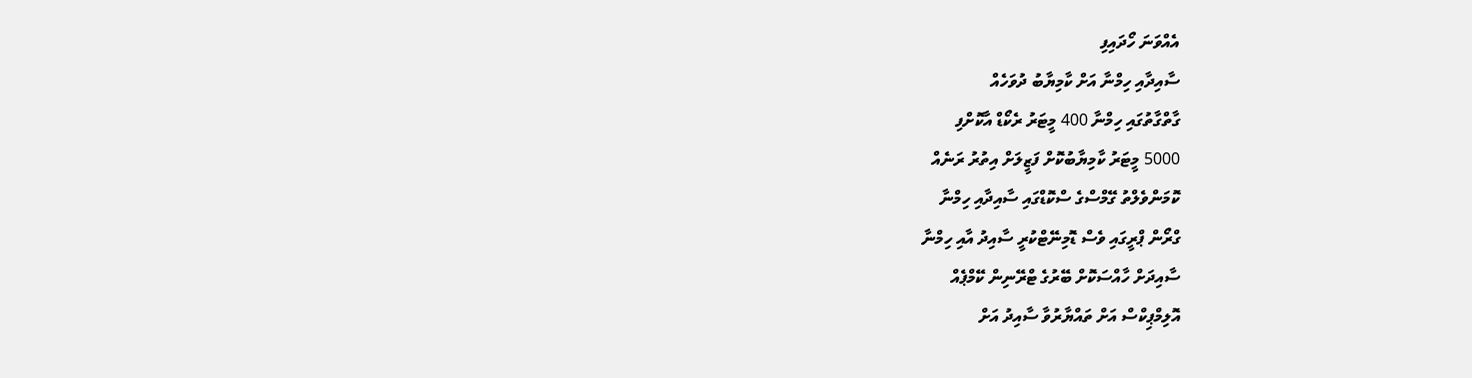އެއްވަނަ ހޯދައިފި
ސާއިދާއި ހިމްނާ އަށް ކާމިޔާބު ދުވަހެއް
ގާތްގާތުގައި ހިމްނާ 400 މީޓަރު ރެކޯޑް އާކޮށްފި
5000 މީޓަރު ކާމިޔާބުކޮށް ފަޒީލަށް އިތުރު ރަނެއް
ކޮމަންވެލްތު ގޭމްސްގެ ސްކޮޑްގައި ސާއިދާއި ހިމްނާ
ގްރޯން ޕްރީގައި ވެސް ޑޮމިނޭޓްކުރީ ސާއިދު އާއި ހިމްނާ
ސާއިދަށް ހާއްސަކޮށް ބޭރުގެ ޓްރޭނިން ކޭމްޕެއް
އޮލިމްޕިކްސް އަށް ތައްޔާރުވާ ސާއިދު އަށް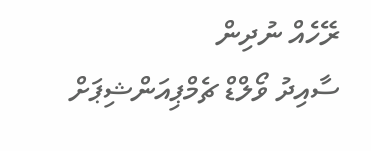ރޭހެއް ނުދިން
ސާއިދު ވޯލްޑް ޗެމްޕިއަންޝިޕަށް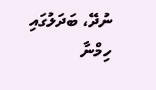ނުދޭ، ބަދަލުގައި ހިމްނާ